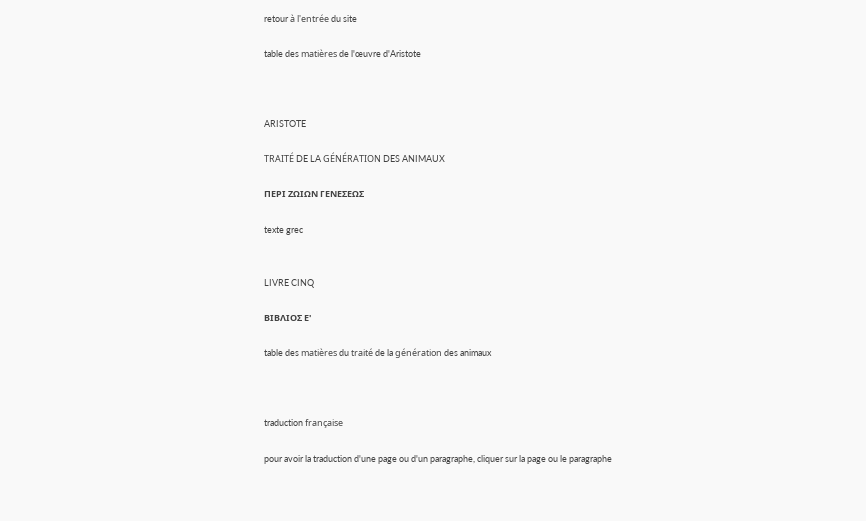retour à l'entrée du site

table des matières de l'œuvre d'Aristote



ARISTOTE

TRAITÉ DE LA GÉNÉRATION DES ANIMAUX

ΠΕΡΙ ΖΩΙΩΝ ΓΕΝΕΣΕΩΣ

texte grec


LIVRE CINQ

ΒΙΒΛΙΟΣ Ε'

table des matières du traité de la génération des animaux



traduction française

pour avoir la traduction d'une page ou d'un paragraphe, cliquer sur la page ou le paragraphe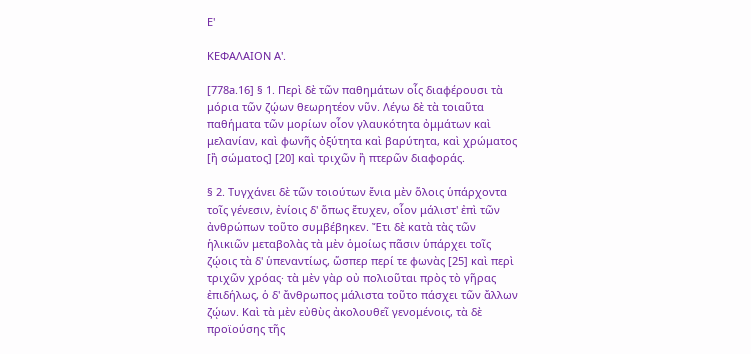Ε'

ΚΕΦΑΛΑΙΟΝ Α'.

[778a.16] § 1. Περὶ δὲ τῶν παθημάτων οἷς διαφέρουσι τὰ μόρια τῶν ζῴων θεωρητέον νῦν. Λέγω δὲ τὰ τοιαῦτα παθήματα τῶν μορίων οἷον γλαυκότητα ὀμμάτων καὶ μελανίαν, καὶ φωνῆς ὀξύτητα καὶ βαρύτητα, καὶ χρώματος [ἢ σώματος] [20] καὶ τριχῶν ἢ πτερῶν διαφοράς.

§ 2. Τυγχάνει δὲ τῶν τοιούτων ἔνια μὲν ὅλοις ὑπάρχοντα τοῖς γένεσιν, ἐνίοις δ' ὅπως ἔτυχεν, οἷον μάλιστ' ἐπὶ τῶν ἀνθρώπων τοῦτο συμβέβηκεν. Ἔτι δὲ κατὰ τὰς τῶν ἡλικιῶν μεταβολὰς τὰ μὲν ὁμοίως πᾶσιν ὑπάρχει τοῖς ζῴοις τὰ δ' ὑπεναντίως, ὥσπερ περί τε φωνὰς [25] καὶ περὶ τριχῶν χρόας· τὰ μὲν γὰρ οὐ πολιοῦται πρὸς τὸ γῆρας ἐπιδήλως, ὁ δ' ἄνθρωπος μάλιστα τοῦτο πάσχει τῶν ἄλλων ζῴων. Καὶ τὰ μὲν εὐθὺς ἀκολουθεῖ γενομένοις, τὰ δὲ προϊούσης τῆς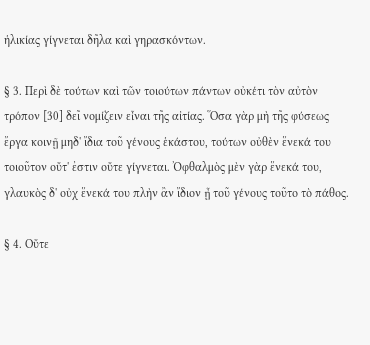ἡλικίας γίγνεται δῆλα καὶ γηρασκόντων.

§ 3. Περὶ δὲ τούτων καὶ τῶν τοιούτων πάντων οὐκέτι τὸν αὐτὸν τρόπον [30] δεῖ νομίζειν εἶναι τῆς αἰτίας. Ὅσα γὰρ μὴ τῆς φύσεως ἔργα κοινῇ μηδ' ἴδια τοῦ γένους ἑκάστου, τούτων οὐθὲν ἕνεκά του τοιοῦτον οὔτ' ἐστιν οὔτε γίγνεται. Ὀφθαλμὸς μὲν γὰρ ἕνεκά του, γλαυκὸς δ' οὐχ ἕνεκά του πλὴν ἂν ἴδιον ᾖ τοῦ γένους τοῦτο τὸ πάθος.

§ 4. Οὔτε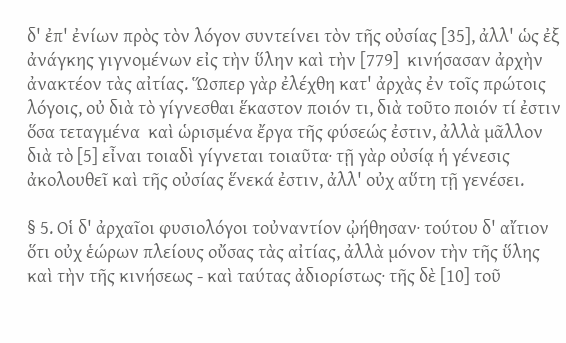δ' ἐπ' ἐνίων πρὸς τὸν λόγον συντείνει τὸν τῆς οὐσίας [35], ἀλλ' ὡς ἐξ ἀνάγκης γιγνομένων εἰς τὴν ὕλην καὶ τὴν [779]  κινήσασαν ἀρχὴν ἀνακτέον τὰς αἰτίας. Ὥσπερ γὰρ ἐλέχθη κατ' ἀρχὰς ἐν τοῖς πρώτοις λόγοις, οὐ διὰ τὸ γίγνεσθαι ἕκαστον ποιόν τι, διὰ τοῦτο ποιόν τί ἐστιν ὅσα τεταγμένα  καὶ ὡρισμένα ἔργα τῆς φύσεώς ἐστιν, ἀλλὰ μᾶλλον διὰ τὸ [5] εἶναι τοιαδὶ γίγνεται τοιαῦτα· τῇ γὰρ οὐσίᾳ ἡ γένεσις ἀκολουθεῖ καὶ τῆς οὐσίας ἕνεκά ἐστιν, ἀλλ' οὐχ αὕτη τῇ γενέσει.

§ 5. Οἱ δ' ἀρχαῖοι φυσιολόγοι τοὐναντίον ᾠήθησαν· τούτου δ' αἴτιον ὅτι οὐχ ἑώρων πλείους οὔσας τὰς αἰτίας, ἀλλὰ μόνον τὴν τῆς ὕλης καὶ τὴν τῆς κινήσεως - καὶ ταύτας ἀδιορίστως· τῆς δὲ [10] τοῦ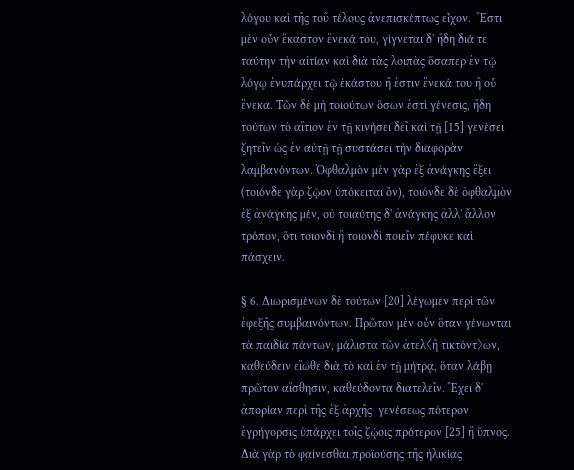λόγου καὶ τῆς τοῦ τέλους ἀνεπισκέπτως εἶχον.  Ἔστι μὲν οὖν ἕκαστον ἕνεκά του, γίγνεται δ' ἤδη διά τε ταύτην τὴν αἰτίαν καὶ διὰ τὰς λοιπὰς ὅσαπερ ἐν τῷ λόγῳ ἐνυπάρχει τῷ ἑκάστου ἤ ἐστιν ἕνεκά του ἢ οὗ ἕνεκα. Τῶν δὲ μὴ τοιούτων ὅσων ἐστὶ γένεσις, ἤδη τούτων τὸ αἴτιον ἐν τῇ κινήσει δεῖ καὶ τῇ [15] γενέσει ζητεῖν ὡς ἐν αὐτῇ τῇ συστάσει τὴν διαφορὰν λαμβανόντων. Ὀφθαλμὸν μὲν γὰρ ἐξ ἀνάγκης ἕξει (τοιόνδε γὰρ ζῷον ὑπόκειται ὄν), τοιόνδε δὲ ὀφθαλμὸν ἐξ ἀνάγκης μέν, οὐ τοιαύτης δ' ἀνάγκης ἀλλ' ἄλλον τρόπον, ὅτι τοιονδὶ ἢ τοιονδὶ ποιεῖν πέφυκε καὶ πάσχειν.

§ 6. Διωρισμένων δὲ τούτων [20] λέγωμεν περὶ τῶν ἐφεξῆς συμβαινόντων. Πρῶτον μὲν οὖν ὅταν γένωνται τὰ παιδία πάντων, μάλιστα τῶν ἀτελ〈ῆ τικτόντ〉ων, καθεύδειν εἴωθε διὰ τὸ καὶ ἐν τῇ μήτρᾳ, ὅταν λάβῃ πρῶτον αἴσθησιν, καθεύδοντα διατελεῖν. Ἔχει δ' ἀπορίαν περὶ τῆς ἐξ ἀρχῆς  γενέσεως πότερον ἐγρήγορσις ὑπάρχει τοῖς ζῴοις πρότερον [25] ἢ ὕπνος. Διὰ γὰρ τὸ φαίνεσθαι προϊούσης τῆς ἡλικίας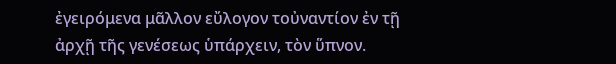ἐγειρόμενα μᾶλλον εὔλογον τοὐναντίον ἐν τῇ ἀρχῇ τῆς γενέσεως ὑπάρχειν, τὸν ὕπνον.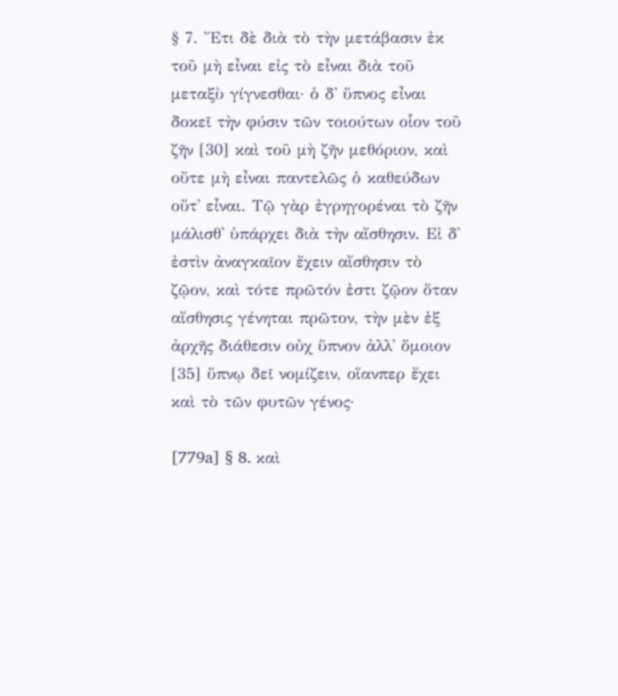§ 7. Ἔτι δὲ διὰ τὸ τὴν μετάβασιν ἐκ τοῦ μὴ εἶναι εἰς τὸ εἶναι διὰ τοῦ μεταξὺ γίγνεσθαι· ὁ δ' ὕπνος εἶναι δοκεῖ τὴν φύσιν τῶν τοιούτων οἷον τοῦ ζῆν [30] καὶ τοῦ μὴ ζῆν μεθόριον, καὶ οὔτε μὴ εἶναι παντελῶς ὁ καθεύδων οὔτ' εἶναι. Τῷ γὰρ ἐγρηγορέναι τὸ ζῆν μάλισθ' ὑπάρχει διὰ τὴν αἴσθησιν. Εἰ δ' ἐστὶν ἀναγκαῖον ἔχειν αἴσθησιν τὸ ζῷον, καὶ τότε πρῶτόν ἐστι ζῷον ὅταν αἴσθησις γένηται πρῶτον, τὴν μὲν ἐξ ἀρχῆς διάθεσιν οὐχ ὕπνον ἀλλ' ὅμοιον [35] ὕπνῳ δεῖ νομίζειν, οἵανπερ ἔχει καὶ τὸ τῶν φυτῶν γένος·

[779a] § 8. καὶ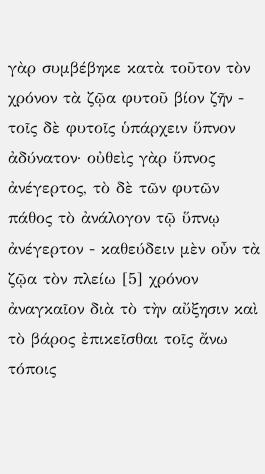γὰρ συμβέβηκε κατὰ τοῦτον τὸν χρόνον τὰ ζῷα φυτοῦ βίον ζῆν - τοῖς δὲ φυτοῖς ὑπάρχειν ὕπνον ἀδύνατον· οὐθεὶς γὰρ ὕπνος ἀνέγερτος, τὸ δὲ τῶν φυτῶν πάθος τὸ ἀνάλογον τῷ ὕπνῳ ἀνέγερτον - καθεύδειν μὲν οὖν τὰ ζῷα τὸν πλείω [5] χρόνον ἀναγκαῖον διὰ τὸ τὴν αὔξησιν καὶ τὸ βάρος ἐπικεῖσθαι τοῖς ἄνω τόποις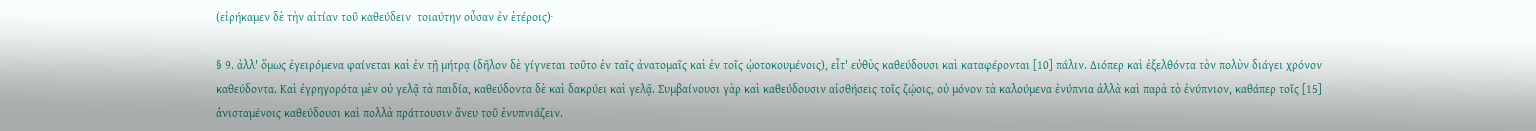(εἰρήκαμεν δὲ τὴν αἰτίαν τοῦ καθεύδειν  τοιαύτην οὖσαν ἐν ἑτέροις)·

§ 9. ἀλλ' ὅμως ἐγειρόμενα φαίνεται καὶ ἐν τῇ μήτρᾳ (δῆλον δὲ γίγνεται τοῦτο ἐν ταῖς ἀνατομαῖς καὶ ἐν τοῖς ᾠοτοκουμένοις), εἶτ' εὐθὺς καθεύδουσι καὶ καταφέρονται [10] πάλιν. Διόπερ καὶ ἐξελθόντα τὸν πολὺν διάγει χρόνον καθεύδοντα. Καὶ ἐγρηγορότα μὲν οὐ γελᾷ τὰ παιδία, καθεύδοντα δὲ καὶ δακρύει καὶ γελᾷ. Συμβαίνουσι γὰρ καὶ καθεύδουσιν αἰσθήσεις τοῖς ζῴοις, οὐ μόνον τὰ καλούμενα ἐνύπνια ἀλλὰ καὶ παρὰ τὸ ἐνύπνιον, καθάπερ τοῖς [15] ἀνισταμένοις καθεύδουσι καὶ πολλὰ πράττουσιν ἄνευ τοῦ ἐνυπνιάζειν.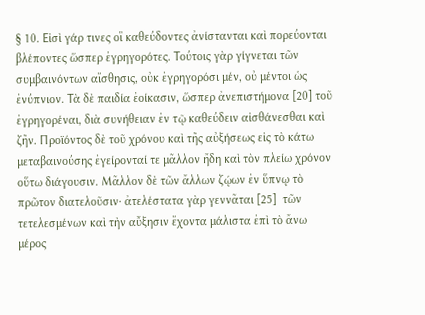§ 10. Εἰσὶ γάρ τινες οἳ καθεύδοντες ἀνίστανται καὶ πορεύονται βλέποντες ὥσπερ ἐγρηγορότες. Τούτοις γὰρ γίγνεται τῶν συμβαινόντων αἴσθησις, οὐκ ἐγρηγορόσι μέν, οὐ μέντοι ὡς ἐνύπνιον. Τὰ δὲ παιδία ἐοίκασιν, ὥσπερ ἀνεπιστήμονα [20] τοῦ ἐγρηγορέναι, διὰ συνήθειαν ἐν τῷ καθεύδειν αἰσθάνεσθαι καὶ ζῆν. Προϊόντος δὲ τοῦ χρόνου καὶ τῆς αὐξήσεως εἰς τὸ κάτω μεταβαινούσης ἐγείρονταί τε μᾶλλον ἤδη καὶ τὸν πλείω χρόνον οὕτω διάγουσιν. Μᾶλλον δὲ τῶν ἄλλων ζῴων ἐν ὕπνῳ τὸ πρῶτον διατελοῦσιν· ἀτελέστατα γὰρ γεννᾶται [25]  τῶν τετελεσμένων καὶ τὴν αὔξησιν ἔχοντα μάλιστα ἐπὶ τὸ ἄνω μέρος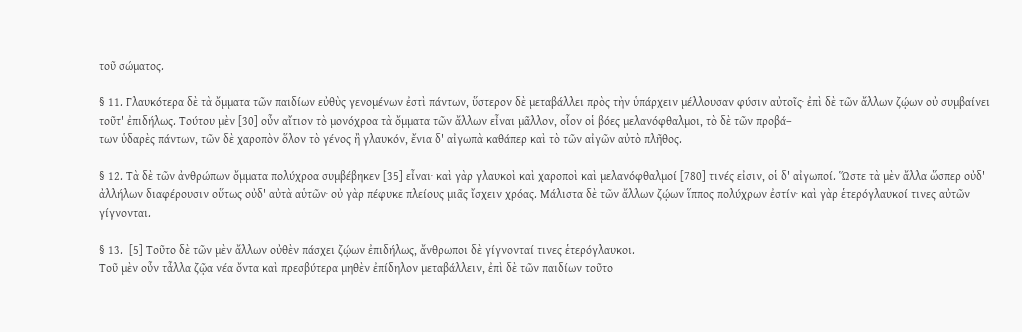τοῦ σώματος.

§ 11. Γλαυκότερα δὲ τὰ ὄμματα τῶν παιδίων εὐθὺς γενομένων ἐστὶ πάντων, ὕστερον δὲ μεταβάλλει πρὸς τὴν ὑπάρχειν μέλλουσαν φύσιν αὐτοῖς· ἐπὶ δὲ τῶν ἄλλων ζῴων οὐ συμβαίνει τοῦτ' ἐπιδήλως. Τούτου μὲν [30] οὖν αἴτιον τὸ μονόχροα τὰ ὄμματα τῶν ἄλλων εἶναι μᾶλλον, οἷον οἱ βόες μελανόφθαλμοι, τὸ δὲ τῶν προβά–
των ὑδαρὲς πάντων, τῶν δὲ χαροπὸν ὅλον τὸ γένος ἢ γλαυκόν, ἔνια δ' αἰγωπὰ καθάπερ καὶ τὸ τῶν αἰγῶν αὐτὸ πλῆθος.

§ 12. Τὰ δὲ τῶν ἀνθρώπων ὄμματα πολύχροα συμβέβηκεν [35] εἶναι· καὶ γὰρ γλαυκοὶ καὶ χαροποὶ καὶ μελανόφθαλμοί [780] τινές εἰσιν, οἱ δ' αἰγωποί. Ὥστε τὰ μὲν ἄλλα ὥσπερ οὐδ' ἀλλήλων διαφέρουσιν οὕτως οὐδ' αὐτὰ αὑτῶν· οὐ γὰρ πέφυκε πλείους μιᾶς ἴσχειν χρόας. Μάλιστα δὲ τῶν ἄλλων ζῴων ἵππος πολύχρων ἐστίν· καὶ γὰρ ἑτερόγλαυκοί τινες αὐτῶν γίγνονται.

§ 13.  [5] Τοῦτο δὲ τῶν μὲν ἄλλων οὐθὲν πάσχει ζῴων ἐπιδήλως, ἄνθρωποι δὲ γίγνονταί τινες ἑτερόγλαυκοι.
Τοῦ μὲν οὖν τἆλλα ζῷα νέα ὄντα καὶ πρεσβύτερα μηθὲν ἐπίδηλον μεταβάλλειν, ἐπὶ δὲ τῶν παιδίων τοῦτο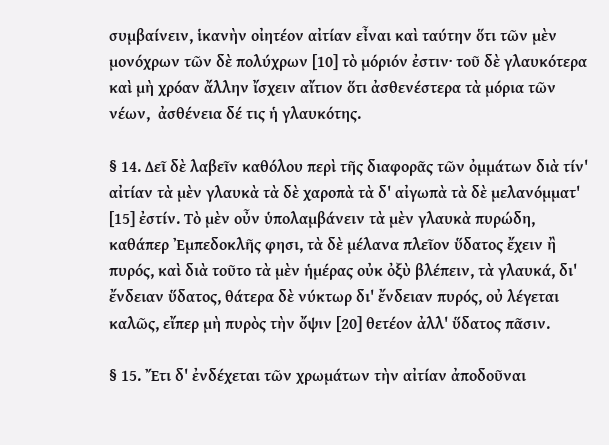συμβαίνειν, ἱκανὴν οἰητέον αἰτίαν εἶναι καὶ ταύτην ὅτι τῶν μὲν μονόχρων τῶν δὲ πολύχρων [10] τὸ μόριόν ἐστιν· τοῦ δὲ γλαυκότερα καὶ μὴ χρόαν ἄλλην ἴσχειν αἴτιον ὅτι ἀσθενέστερα τὰ μόρια τῶν νέων,  ἀσθένεια δέ τις ἡ γλαυκότης.

§ 14. Δεῖ δὲ λαβεῖν καθόλου περὶ τῆς διαφορᾶς τῶν ὀμμάτων διὰ τίν' αἰτίαν τὰ μὲν γλαυκὰ τὰ δὲ χαροπὰ τὰ δ' αἰγωπὰ τὰ δὲ μελανόμματ' [15] ἐστίν. Τὸ μὲν οὖν ὑπολαμβάνειν τὰ μὲν γλαυκὰ πυρώδη, καθάπερ Ἐμπεδοκλῆς φησι, τὰ δὲ μέλανα πλεῖον ὕδατος ἔχειν ἢ πυρός, καὶ διὰ τοῦτο τὰ μὲν ἡμέρας οὐκ ὀξὺ βλέπειν, τὰ γλαυκά, δι' ἔνδειαν ὕδατος, θάτερα δὲ νύκτωρ δι' ἔνδειαν πυρός, οὐ λέγεται καλῶς, εἴπερ μὴ πυρὸς τὴν ὄψιν [20] θετέον ἀλλ' ὕδατος πᾶσιν.

§ 15. Ἔτι δ' ἐνδέχεται τῶν χρωμάτων τὴν αἰτίαν ἀποδοῦναι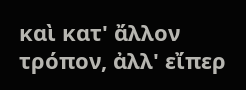καὶ κατ' ἄλλον τρόπον, ἀλλ' εἴπερ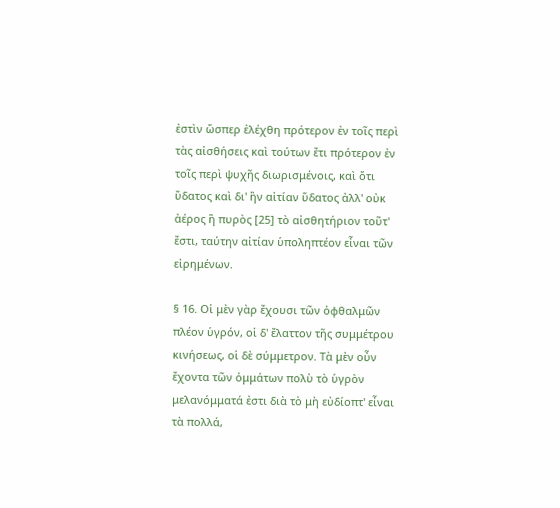ἐστὶν ὥσπερ ἐλέχθη πρότερον ἐν τοῖς περὶ τὰς αἰσθήσεις καὶ τούτων ἔτι πρότερον ἐν τοῖς περὶ ψυχῆς διωρισμένοις, καὶ ὅτι ὕδατος καὶ δι' ἣν αἰτίαν ὕδατος ἀλλ' οὐκ ἀέρος ἢ πυρὸς [25] τὸ αἰσθητήριον τοῦτ' ἔστι, ταύτην αἰτίαν ὑποληπτέον εἶναι τῶν εἰρημένων.

§ 16. Οἱ μὲν γὰρ ἔχουσι τῶν ὀφθαλμῶν πλέον ὑγρόν, οἱ δ' ἔλαττον τῆς συμμέτρου κινήσεως, οἱ δὲ σύμμετρον. Τὰ μὲν οὖν ἔχοντα τῶν ὀμμάτων πολὺ τὸ ὑγρὸν μελανόμματά ἐστι διὰ τὸ μὴ εὐδίοπτ' εἶναι τὰ πολλά,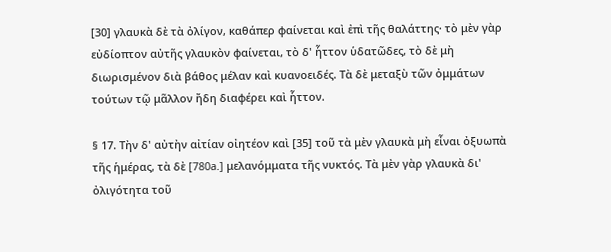[30] γλαυκὰ δὲ τὰ ὀλίγον, καθάπερ φαίνεται καὶ ἐπὶ τῆς θαλάττης· τὸ μὲν γὰρ εὐδίοπτον αὐτῆς γλαυκὸν φαίνεται, τὸ δ' ἧττον ὑδατῶδες, τὸ δὲ μὴ διωρισμένον διὰ βάθος μέλαν καὶ κυανοειδές. Τὰ δὲ μεταξὺ τῶν ὀμμάτων τούτων τῷ μᾶλλον ἤδη διαφέρει καὶ ἧττον.

§ 17. Τὴν δ' αὐτὴν αἰτίαν οἰητέον καὶ [35] τοῦ τὰ μὲν γλαυκὰ μὴ εἶναι ὀξυωπὰ τῆς ἡμέρας, τὰ δὲ [780a.] μελανόμματα τῆς νυκτός. Τὰ μὲν γὰρ γλαυκὰ δι' ὀλιγότητα τοῦ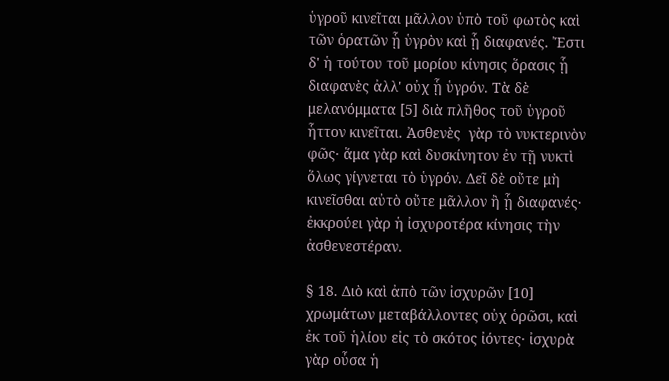ὑγροῦ κινεῖται μᾶλλον ὑπὸ τοῦ φωτὸς καὶ τῶν ὁρατῶν ᾗ ὑγρὸν καὶ ᾗ διαφανές. Ἔστι δ' ἡ τούτου τοῦ μορίου κίνησις ὅρασις ᾗ διαφανὲς ἀλλ' οὐχ ᾗ ὑγρόν. Τὰ δὲ μελανόμματα [5] διὰ πλῆθος τοῦ ὑγροῦ ἧττον κινεῖται. Ἀσθενὲς  γὰρ τὸ νυκτερινὸν φῶς· ἅμα γὰρ καὶ δυσκίνητον ἐν τῇ νυκτὶ ὅλως γίγνεται τὸ ὑγρόν. Δεῖ δὲ οὔτε μὴ κινεῖσθαι αὐτὸ οὔτε μᾶλλον ἢ ᾗ διαφανές· ἐκκρούει γὰρ ἡ ἰσχυροτέρα κίνησις τὴν ἀσθενεστέραν.

§ 18. Διὸ καὶ ἀπὸ τῶν ἰσχυρῶν [10] χρωμάτων μεταβάλλοντες οὐχ ὁρῶσι, καὶ ἐκ τοῦ ἡλίου εἰς τὸ σκότος ἰόντες· ἰσχυρὰ γὰρ οὖσα ἡ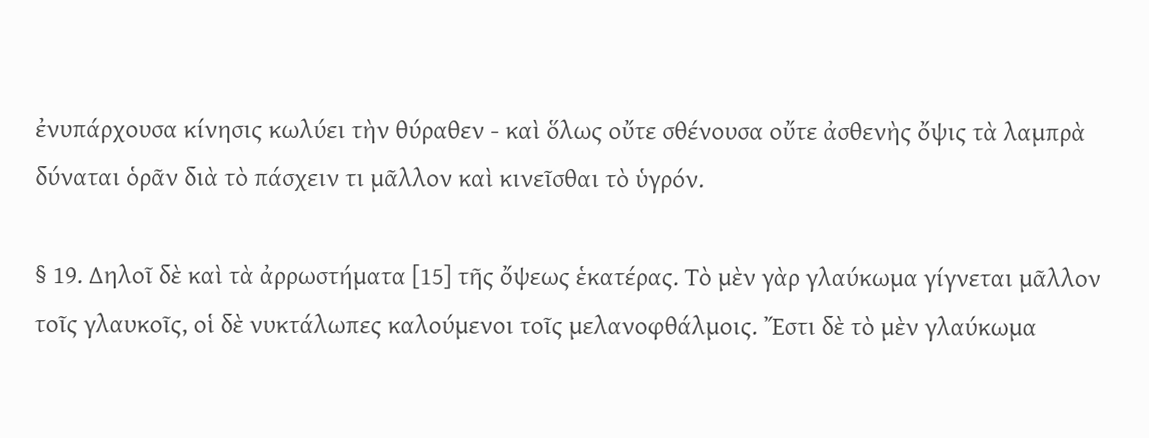ἐνυπάρχουσα κίνησις κωλύει τὴν θύραθεν - καὶ ὅλως οὔτε σθένουσα οὔτε ἀσθενὴς ὄψις τὰ λαμπρὰ δύναται ὁρᾶν διὰ τὸ πάσχειν τι μᾶλλον καὶ κινεῖσθαι τὸ ὑγρόν.

§ 19. Δηλοῖ δὲ καὶ τὰ ἀρρωστήματα [15] τῆς ὄψεως ἑκατέρας. Τὸ μὲν γὰρ γλαύκωμα γίγνεται μᾶλλον τοῖς γλαυκοῖς, οἱ δὲ νυκτάλωπες καλούμενοι τοῖς μελανοφθάλμοις. Ἔστι δὲ τὸ μὲν γλαύκωμα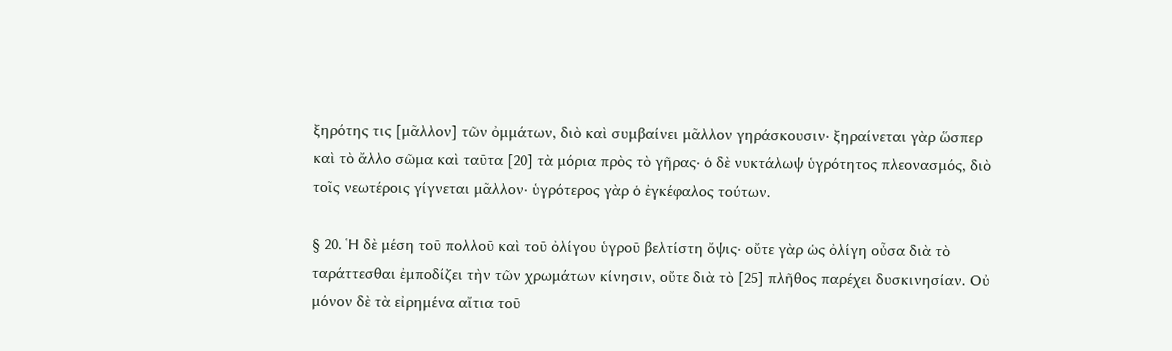ξηρότης τις [μᾶλλον] τῶν ὀμμάτων, διὸ καὶ συμβαίνει μᾶλλον γηράσκουσιν· ξηραίνεται γὰρ ὥσπερ καὶ τὸ ἄλλο σῶμα καὶ ταῦτα [20] τὰ μόρια πρὸς τὸ γῆρας· ὁ δὲ νυκτάλωψ ὑγρότητος πλεονασμός, διὸ τοῖς νεωτέροις γίγνεται μᾶλλον· ὑγρότερος γὰρ ὁ ἐγκέφαλος τούτων.

§ 20. Ἡ δὲ μέση τοῦ πολλοῦ καὶ τοῦ ὀλίγου ὑγροῦ βελτίστη ὄψις· οὔτε γὰρ ὡς ὀλίγη οὖσα διὰ τὸ ταράττεσθαι ἐμποδίζει τὴν τῶν χρωμάτων κίνησιν, οὔτε διὰ τὸ [25] πλῆθος παρέχει δυσκινησίαν. Οὐ μόνον δὲ τὰ εἰρημένα αἴτια τοῦ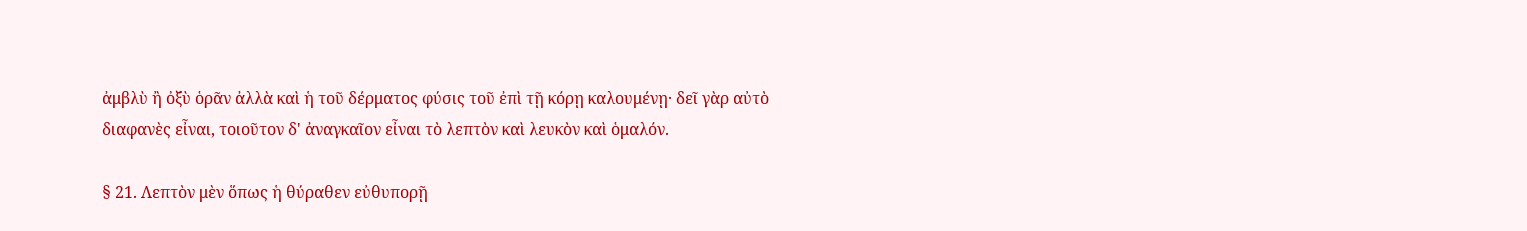ἀμβλὺ ἢ ὀξὺ ὁρᾶν ἀλλὰ καὶ ἡ τοῦ δέρματος φύσις τοῦ ἐπὶ τῇ κόρῃ καλουμένῃ· δεῖ γὰρ αὐτὸ διαφανὲς εἶναι, τοιοῦτον δ' ἀναγκαῖον εἶναι τὸ λεπτὸν καὶ λευκὸν καὶ ὁμαλόν.

§ 21. Λεπτὸν μὲν ὅπως ἡ θύραθεν εὐθυπορῇ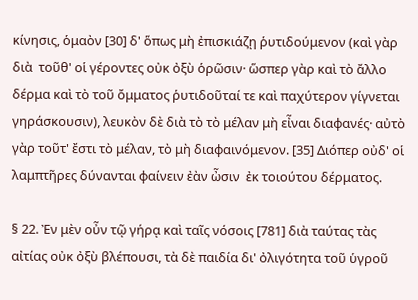κίνησις, ὁμαὸν [30] δ' ὅπως μὴ ἐπισκιάζῃ ῥυτιδούμενον (καὶ γὰρ διὰ  τοῦθ' οἱ γέροντες οὐκ ὀξὺ ὁρῶσιν· ὥσπερ γὰρ καὶ τὸ ἄλλο δέρμα καὶ τὸ τοῦ ὄμματος ῥυτιδοῦταί τε καὶ παχύτερον γίγνεται γηράσκουσιν), λευκὸν δὲ διὰ τὸ τὸ μέλαν μὴ εἶναι διαφανές· αὐτὸ γὰρ τοῦτ' ἔστι τὸ μέλαν, τὸ μὴ διαφαινόμενον. [35] Διόπερ οὐδ' οἱ λαμπτῆρες δύνανται φαίνειν ἐὰν ὦσιν  ἐκ τοιούτου δέρματος.

§ 22. Ἐν μὲν οὖν τῷ γήρᾳ καὶ ταῖς νόσοις [781] διὰ ταύτας τὰς αἰτίας οὐκ ὀξὺ βλέπουσι, τὰ δὲ παιδία δι' ὀλιγότητα τοῦ ὑγροῦ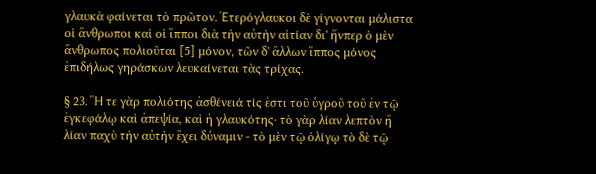γλαυκὰ φαίνεται τὸ πρῶτον. Ἑτερόγλαυκοι δὲ γίγνονται μάλιστα οἱ ἄνθρωποι καὶ οἱ ἵπποι διὰ τὴν αὐτὴν αἰτίαν δι' ἥνπερ ὁ μὲν ἄνθρωπος πολιοῦται [5] μόνον, τῶν δ' ἄλλων ἵππος μόνος ἐπιδήλως γηράσκων λευκαίνεται τὰς τρίχας.

§ 23. Ἥ τε γὰρ πολιότης ἀσθένειά τίς ἐστι τοῦ ὑγροῦ τοῦ ἐν τῷ ἐγκεφάλῳ καὶ ἀπεψία, καὶ ἡ γλαυκότης· τὸ γὰρ λίαν λεπτὸν ἢ λίαν παχὺ τὴν αὐτὴν ἔχει δύναμιν - τὸ μὲν τῷ ὀλίγῳ τὸ δὲ τῷ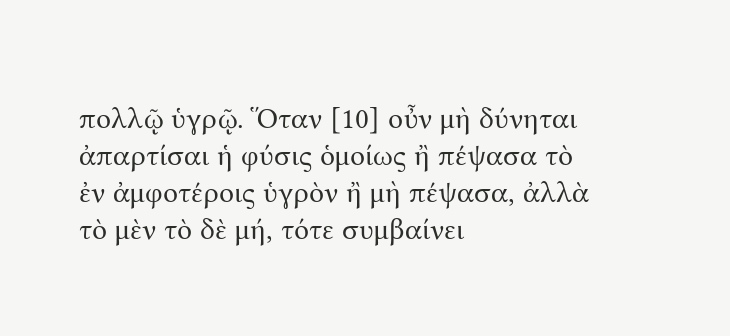πολλῷ ὑγρῷ. Ὅταν [10] οὖν μὴ δύνηται ἀπαρτίσαι ἡ φύσις ὁμοίως ἢ πέψασα τὸ ἐν ἀμφοτέροις ὑγρὸν ἢ μὴ πέψασα, ἀλλὰ τὸ μὲν τὸ δὲ μή, τότε συμβαίνει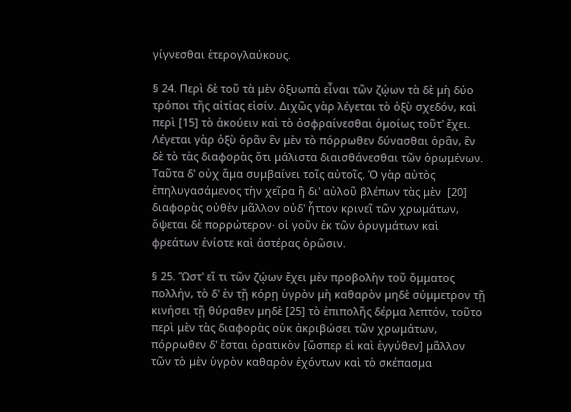γίγνεσθαι ἑτερογλαύκους.

§ 24. Περὶ δὲ τοῦ τὰ μὲν ὀξυωπὰ εἶναι τῶν ζῴων τὰ δὲ μὴ δύο τρόποι τῆς αἰτίας εἰσίν. Διχῶς γὰρ λέγεται τὸ ὀξὺ σχεδόν, καὶ περὶ [15] τὸ ἀκούειν καὶ τὸ ὀσφραίνεσθαι ὁμοίως τοῦτ' ἔχει. Λέγεται γὰρ ὀξὺ ὁρᾶν ἓν μὲν τὸ πόρρωθεν δύνασθαι ὁρᾶν, ἓν δὲ τὸ τὰς διαφορὰς ὅτι μάλιστα διαισθάνεσθαι τῶν ὁρωμένων. Ταῦτα δ' οὐχ ἅμα συμβαίνει τοῖς αὐτοῖς. Ὁ γὰρ αὐτὸς ἐπηλυγασάμενος τὴν χεῖρα ἢ δι' αὐλοῦ βλέπων τὰς μὲν  [20] διαφορὰς οὐθὲν μᾶλλον οὐδ' ἧττον κρινεῖ τῶν χρωμάτων, ὄψεται δὲ πορρώτερον· οἱ γοῦν ἐκ τῶν ὀρυγμάτων καὶ φρεάτων ἐνίοτε καὶ ἀστέρας ὁρῶσιν.

§ 25. Ὥστ' εἴ τι τῶν ζῴων ἔχει μὲν προβολὴν τοῦ ὄμματος πολλήν, τὸ δ' ἐν τῇ κόρῃ ὑγρὸν μὴ καθαρὸν μηδὲ σύμμετρον τῇ κινήσει τῇ θύραθεν μηδὲ [25] τὸ ἐπιπολῆς δέρμα λεπτόν, τοῦτο περὶ μὲν τὰς διαφορὰς οὐκ ἀκριβώσει τῶν χρωμάτων, πόρρωθεν δ' ἔσται ὁρατικὸν [ὥσπερ εἰ καὶ ἐγγύθεν] μᾶλλον τῶν τὸ μὲν ὑγρὸν καθαρὸν ἐχόντων καὶ τὸ σκέπασμα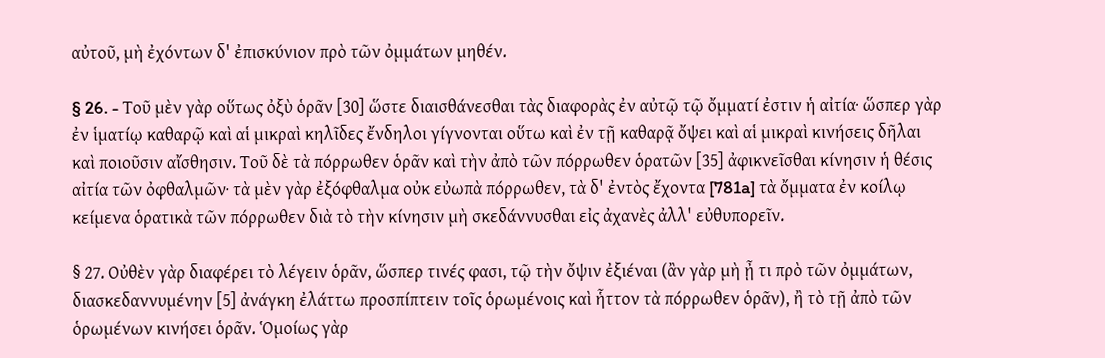αὐτοῦ, μὴ ἐχόντων δ' ἐπισκύνιον πρὸ τῶν ὀμμάτων μηθέν.

§ 26. - Tοῦ μὲν γὰρ οὕτως ὀξὺ ὁρᾶν [30] ὥστε διαισθάνεσθαι τὰς διαφορὰς ἐν αὐτῷ τῷ ὄμματί ἐστιν ἡ αἰτία· ὥσπερ γὰρ ἐν ἱματίῳ καθαρῷ καὶ αἱ μικραὶ κηλῖδες ἔνδηλοι γίγνονται οὕτω καὶ ἐν τῇ καθαρᾷ ὄψει καὶ αἱ μικραὶ κινήσεις δῆλαι καὶ ποιοῦσιν αἴσθησιν. Tοῦ δὲ τὰ πόρρωθεν ὁρᾶν καὶ τὴν ἀπὸ τῶν πόρρωθεν ὁρατῶν [35] ἀφικνεῖσθαι κίνησιν ἡ θέσις αἰτία τῶν ὀφθαλμῶν· τὰ μὲν γὰρ ἐξόφθαλμα οὐκ εὐωπὰ πόρρωθεν, τὰ δ' ἐντὸς ἔχοντα [781a] τὰ ὄμματα ἐν κοίλῳ κείμενα ὁρατικὰ τῶν πόρρωθεν διὰ τὸ τὴν κίνησιν μὴ σκεδάννυσθαι εἰς ἀχανὲς ἀλλ' εὐθυπορεῖν.

§ 27. Οὐθὲν γὰρ διαφέρει τὸ λέγειν ὁρᾶν, ὥσπερ τινές φασι, τῷ τὴν ὄψιν ἐξιέναι (ἂν γὰρ μὴ ᾖ τι πρὸ τῶν ὀμμάτων, διασκεδαννυμένην [5] ἀνάγκη ἐλάττω προσπίπτειν τοῖς ὁρωμένοις καὶ ἧττον τὰ πόρρωθεν ὁρᾶν), ἢ τὸ τῇ ἀπὸ τῶν ὁρωμένων κινήσει ὁρᾶν. Ὁμοίως γὰρ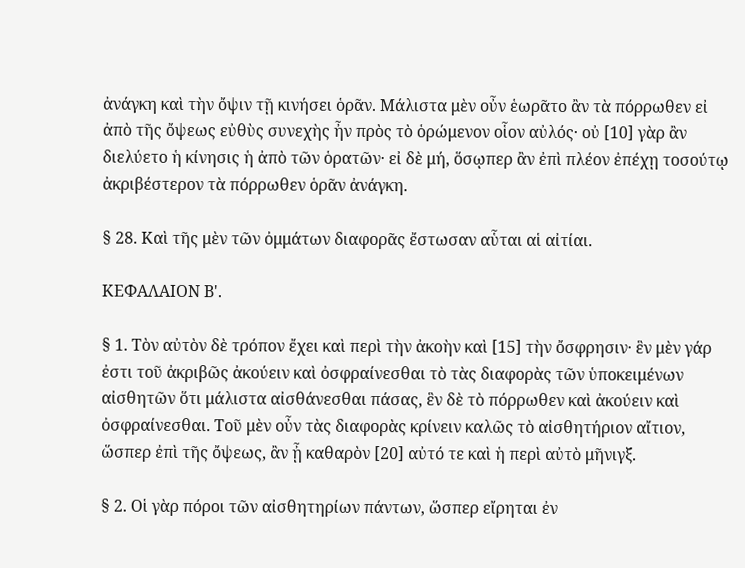ἀνάγκη καὶ τὴν ὄψιν τῇ κινήσει ὁρᾶν. Μάλιστα μὲν οὖν ἑωρᾶτο ἂν τὰ πόρρωθεν εἰ ἀπὸ τῆς ὄψεως εὐθὺς συνεχὴς ἦν πρὸς τὸ ὁρώμενον οἷον αὐλός· οὐ [10] γὰρ ἂν διελύετο ἡ κίνησις ἡ ἀπὸ τῶν ὁρατῶν· εἰ δὲ μή, ὅσῳπερ ἂν ἐπὶ πλέον ἐπέχῃ τοσούτῳ ἀκριβέστερον τὰ πόρρωθεν ὁρᾶν ἀνάγκη.

§ 28. Καὶ τῆς μὲν τῶν ὀμμάτων διαφορᾶς ἔστωσαν αὗται αἱ αἰτίαι.

ΚΕΦΑΛΑΙΟΝ Β'.

§ 1. Τὸν αὐτὸν δὲ τρόπον ἔχει καὶ περὶ τὴν ἀκοὴν καὶ [15] τὴν ὄσφρησιν· ἓν μὲν γάρ ἐστι τοῦ ἀκριβῶς ἀκούειν καὶ ὀσφραίνεσθαι τὸ τὰς διαφορὰς τῶν ὑποκειμένων αἰσθητῶν ὅτι μάλιστα αἰσθάνεσθαι πάσας, ἓν δὲ τὸ πόρρωθεν καὶ ἀκούειν καὶ ὀσφραίνεσθαι. Τοῦ μὲν οὖν τὰς διαφορὰς κρίνειν καλῶς τὸ αἰσθητήριον αἴτιον, ὥσπερ ἐπὶ τῆς ὄψεως, ἂν ᾖ καθαρὸν [20] αὐτό τε καὶ ἡ περὶ αὐτὸ μῆνιγξ.

§ 2. Οἱ γὰρ πόροι τῶν αἰσθητηρίων πάντων, ὥσπερ εἴρηται ἐν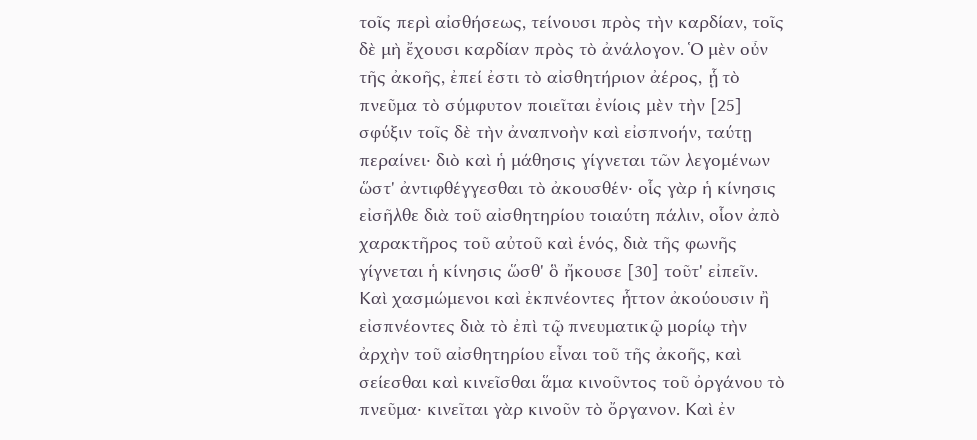τοῖς περὶ αἰσθήσεως, τείνουσι πρὸς τὴν καρδίαν, τοῖς δὲ μὴ ἔχουσι καρδίαν πρὸς τὸ ἀνάλογον. Ὁ μὲν οὖν τῆς ἀκοῆς, ἐπεί ἐστι τὸ αἰσθητήριον ἀέρος, ᾗ τὸ πνεῦμα τὸ σύμφυτον ποιεῖται ἐνίοις μὲν τὴν [25] σφύξιν τοῖς δὲ τὴν ἀναπνοὴν καὶ εἰσπνοήν, ταύτῃ περαίνει· διὸ καὶ ἡ μάθησις γίγνεται τῶν λεγομένων ὥστ' ἀντιφθέγγεσθαι τὸ ἀκουσθέν· οἷς γὰρ ἡ κίνησις εἰσῆλθε διὰ τοῦ αἰσθητηρίου τοιαύτη πάλιν, οἷον ἀπὸ χαρακτῆρος τοῦ αὐτοῦ καὶ ἑνός, διὰ τῆς φωνῆς γίγνεται ἡ κίνησις ὥσθ' ὃ ἤκουσε [30] τοῦτ' εἰπεῖν. Καὶ χασμώμενοι καὶ ἐκπνέοντες ἧττον ἀκούουσιν ἢ εἰσπνέοντες διὰ τὸ ἐπὶ τῷ πνευματικῷ μορίῳ τὴν ἀρχὴν τοῦ αἰσθητηρίου εἶναι τοῦ τῆς ἀκοῆς, καὶ σείεσθαι καὶ κινεῖσθαι ἅμα κινοῦντος τοῦ ὀργάνου τὸ πνεῦμα· κινεῖται γὰρ κινοῦν τὸ ὄργανον. Καὶ ἐν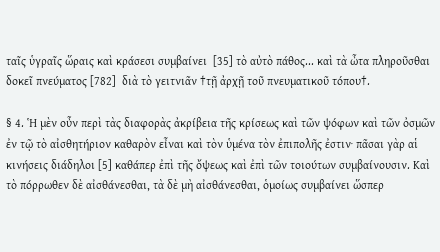ταῖς ὑγραῖς ὥραις καὶ κράσεσι συμβαίνει  [35] τὸ αὐτὸ πάθος... καὶ τὰ ὦτα πληροῦσθαι δοκεῖ πνεύματος [782]  διὰ τὸ γειτνιᾶν †τῇ ἀρχῇ τοῦ πνευματικοῦ τόπου†.

§ 4. Ἡ μὲν οὖν περὶ τὰς διαφορὰς ἀκρίβεια τῆς κρίσεως καὶ τῶν ψόφων καὶ τῶν ὀσμῶν ἐν τῷ τὸ αἰσθητήριον καθαρὸν εἶναι καὶ τὸν ὑμένα τὸν ἐπιπολῆς ἐστιν· πᾶσαι γὰρ αἱ κινήσεις διάδηλοι [5] καθάπερ ἐπὶ τῆς ὄψεως καὶ ἐπὶ τῶν τοιούτων συμβαίνουσιν. Καὶ τὸ πόρρωθεν δὲ αἰσθάνεσθαι, τὰ δὲ μὴ αἰσθάνεσθαι, ὁμοίως συμβαίνει ὥσπερ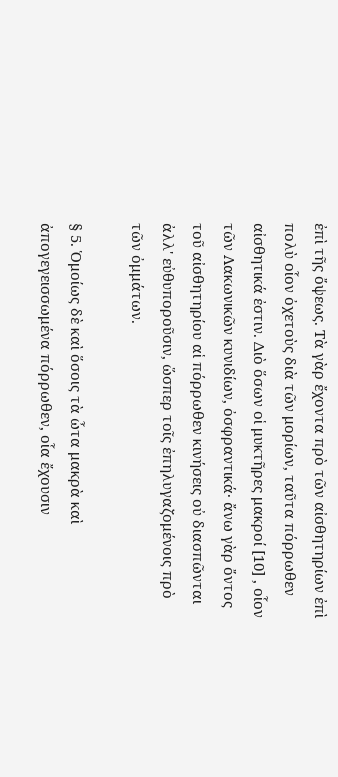ἐπὶ τῆς ὄψεως. Τὰ γὰρ ἔχοντα πρὸ τῶν αἰσθητηρίων ἐπὶ πολὺ οἷον ὀχετοὺς διὰ τῶν μορίων, ταῦτα πόρρωθεν αἰσθητικά ἐστιν. Διὸ ὅσων οἱ μυκτῆρες μακροί [10] , οἷον τῶν Λακωνικῶν κυνιδίων, ὀσφραντικά· ἄνω γὰρ ὄντος τοῦ αἰσθητηρίου αἱ πόρρωθεν κινήσεις οὐ διασπῶνται ἀλλ' εὐθυποροῦσιν, ὥσπερ τοῖς ἐπηλυγαζομένοις πρὸ τῶν ὀμμάτων.

§ 5. Ὁμοίως δὲ καὶ ὅσοις τὰ ὦτα μακρὰ καὶ ἀπογεγεισσωμένα πόρρωθεν, οἷα ἔχουσιν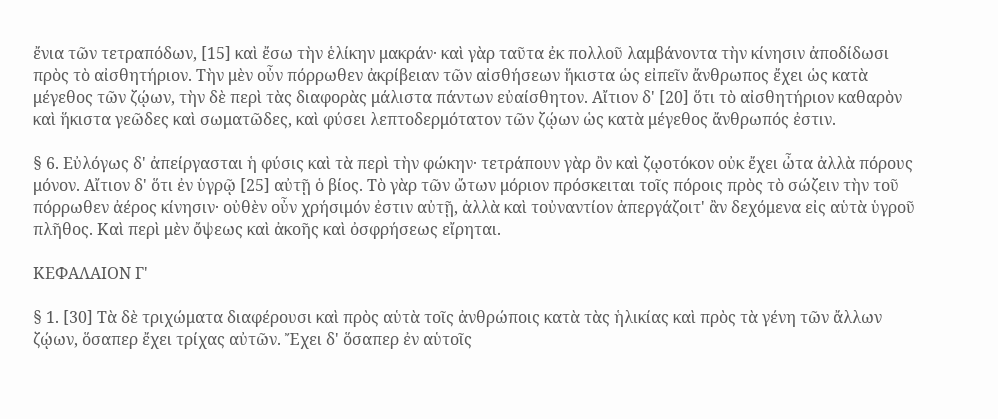ἔνια τῶν τετραπόδων, [15] καὶ ἔσω τὴν ἑλίκην μακράν· καὶ γὰρ ταῦτα ἐκ πολλοῦ λαμβάνοντα τὴν κίνησιν ἀποδίδωσι πρὸς τὸ αἰσθητήριον. Τὴν μὲν οὖν πόρρωθεν ἀκρίβειαν τῶν αἰσθήσεων ἥκιστα ὡς εἰπεῖν ἄνθρωπος ἔχει ὡς κατὰ μέγεθος τῶν ζῴων, τὴν δὲ περὶ τὰς διαφορὰς μάλιστα πάντων εὐαίσθητον. Αἴτιον δ' [20] ὅτι τὸ αἰσθητήριον καθαρὸν καὶ ἥκιστα γεῶδες καὶ σωματῶδες, καὶ φύσει λεπτοδερμότατον τῶν ζῴων ὡς κατὰ μέγεθος ἄνθρωπός ἐστιν.

§ 6. Εὐλόγως δ' ἀπείργασται ἡ φύσις καὶ τὰ περὶ τὴν φώκην· τετράπουν γὰρ ὂν καὶ ζῳοτόκον οὐκ ἔχει ὦτα ἀλλὰ πόρους μόνον. Αἴτιον δ' ὅτι ἐν ὑγρῷ [25] αὐτῇ ὁ βίος. Τὸ γὰρ τῶν ὤτων μόριον πρόσκειται τοῖς πόροις πρὸς τὸ σώζειν τὴν τοῦ πόρρωθεν ἀέρος κίνησιν· οὐθὲν οὖν χρήσιμόν ἐστιν αὐτῇ, ἀλλὰ καὶ τοὐναντίον ἀπεργάζοιτ' ἂν δεχόμενα εἰς αὑτὰ ὑγροῦ πλῆθος. Καὶ περὶ μὲν ὄψεως καὶ ἀκοῆς καὶ ὀσφρήσεως εἴρηται.

ΚΕΦΑΛΑΙΟΝ Γ'

§ 1. [30] Τὰ δὲ τριχώματα διαφέρουσι καὶ πρὸς αὑτὰ τοῖς ἀνθρώποις κατὰ τὰς ἡλικίας καὶ πρὸς τὰ γένη τῶν ἄλλων ζῴων, ὅσαπερ ἔχει τρίχας αὐτῶν. Ἔχει δ' ὅσαπερ ἐν αὑτοῖς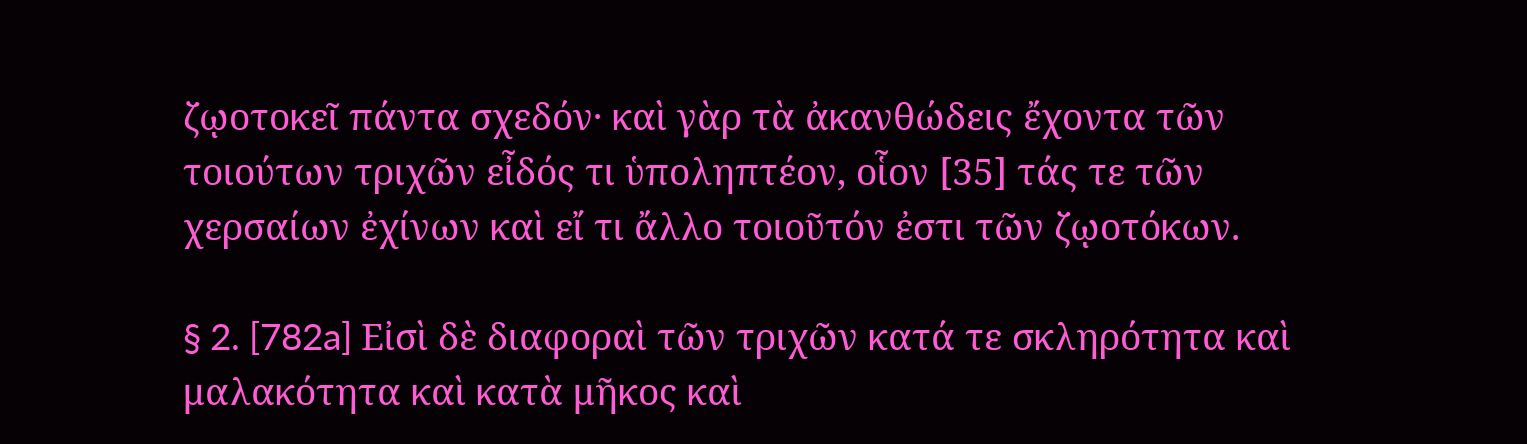ζῳοτοκεῖ πάντα σχεδόν· καὶ γὰρ τὰ ἀκανθώδεις ἔχοντα τῶν τοιούτων τριχῶν εἶδός τι ὑποληπτέον, οἷον [35] τάς τε τῶν χερσαίων ἐχίνων καὶ εἴ τι ἄλλο τοιοῦτόν ἐστι τῶν ζῳοτόκων.

§ 2. [782a] Εἰσὶ δὲ διαφοραὶ τῶν τριχῶν κατά τε σκληρότητα καὶ μαλακότητα καὶ κατὰ μῆκος καὶ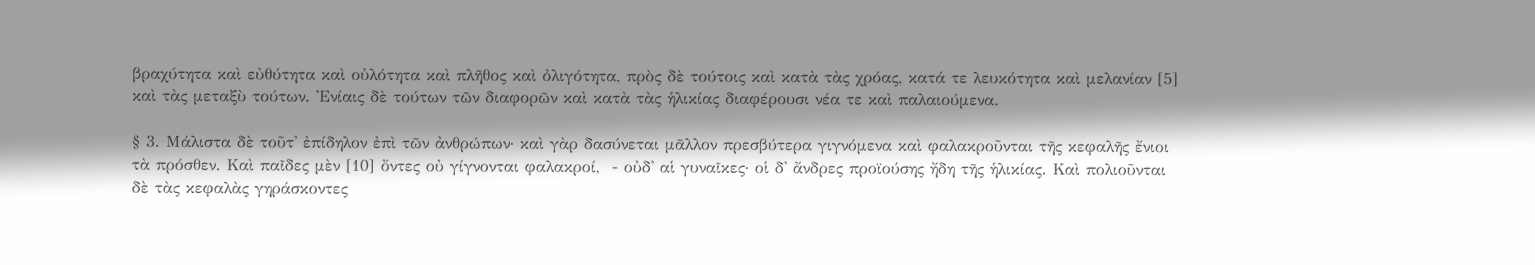βραχύτητα καὶ εὐθύτητα καὶ οὐλότητα καὶ πλῆθος καὶ ὀλιγότητα, πρὸς δὲ τούτοις καὶ κατὰ τὰς χρόας, κατά τε λευκότητα καὶ μελανίαν [5] καὶ τὰς μεταξὺ τούτων. Ἐνίαις δὲ τούτων τῶν διαφορῶν καὶ κατὰ τὰς ἡλικίας διαφέρουσι νέα τε καὶ παλαιούμενα.

§ 3. Μάλιστα δὲ τοῦτ' ἐπίδηλον ἐπὶ τῶν ἀνθρώπων· καὶ γὰρ δασύνεται μᾶλλον πρεσβύτερα γιγνόμενα καὶ φαλακροῦνται τῆς κεφαλῆς ἔνιοι τὰ πρόσθεν. Καὶ παῖδες μὲν [10] ὄντες οὐ γίγνονται φαλακροί,  - οὐδ' αἱ γυναῖκες· οἱ δ' ἄνδρες προϊούσης ἤδη τῆς ἡλικίας. Καὶ πολιοῦνται δὲ τὰς κεφαλὰς γηράσκοντες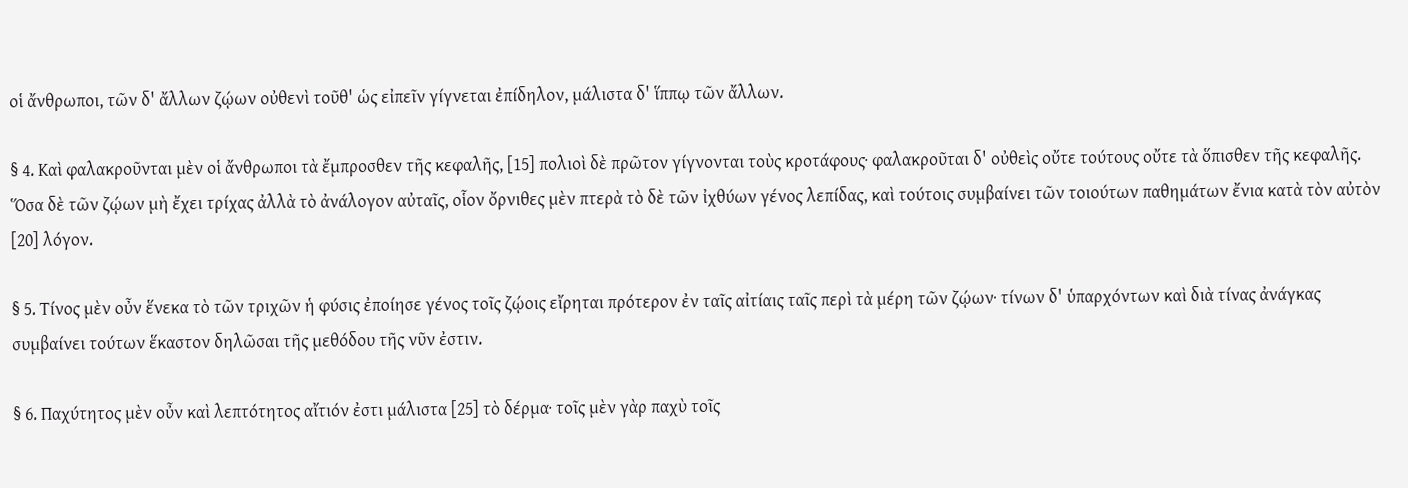οἱ ἄνθρωποι, τῶν δ' ἄλλων ζῴων οὐθενὶ τοῦθ' ὡς εἰπεῖν γίγνεται ἐπίδηλον, μάλιστα δ' ἵππῳ τῶν ἄλλων.

§ 4. Καὶ φαλακροῦνται μὲν οἱ ἄνθρωποι τὰ ἔμπροσθεν τῆς κεφαλῆς, [15] πολιοὶ δὲ πρῶτον γίγνονται τοὺς κροτάφους· φαλακροῦται δ' οὐθεὶς οὔτε τούτους οὔτε τὰ ὅπισθεν τῆς κεφαλῆς. Ὅσα δὲ τῶν ζῴων μὴ ἔχει τρίχας ἀλλὰ τὸ ἀνάλογον αὐταῖς, οἷον ὄρνιθες μὲν πτερὰ τὸ δὲ τῶν ἰχθύων γένος λεπίδας, καὶ τούτοις συμβαίνει τῶν τοιούτων παθημάτων ἔνια κατὰ τὸν αὐτὸν [20] λόγον.

§ 5. Τίνος μὲν οὖν ἕνεκα τὸ τῶν τριχῶν ἡ φύσις ἐποίησε γένος τοῖς ζῴοις εἴρηται πρότερον ἐν ταῖς αἰτίαις ταῖς περὶ τὰ μέρη τῶν ζῴων· τίνων δ' ὑπαρχόντων καὶ διὰ τίνας ἀνάγκας συμβαίνει τούτων ἕκαστον δηλῶσαι τῆς μεθόδου τῆς νῦν ἐστιν.

§ 6. Παχύτητος μὲν οὖν καὶ λεπτότητος αἴτιόν ἐστι μάλιστα [25] τὸ δέρμα· τοῖς μὲν γὰρ παχὺ τοῖς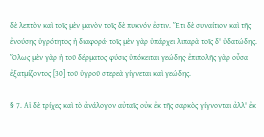δὲ λεπτὸν καὶ τοῖς μὲν μανὸν τοῖς δὲ πυκνόν ἐστιν. Ἕτι δὲ συναίτιον καὶ τῆς ἐνούσης ὑγρότητος ἡ διαφορά· τοῖς μὲν γὰρ ὑπάρχει λιπαρὰ τοῖς δ' ὑδατώδης. Ὅλως μὲν γὰρ ἡ τοῦ δέρματος φύσις ὑπόκειται γεώδης· ἐπιπολῆς γὰρ οὖσα ἐξατμίζοντος [30] τοῦ ὑγροῦ στερεὰ γίγνεται καὶ γεώδης.

§ 7. Αἱ δὲ τρίχες καὶ τὸ ἀνάλογον αὐταῖς οὐκ ἐκ τῆς σαρκὸς γίγνονται ἀλλ' ἐκ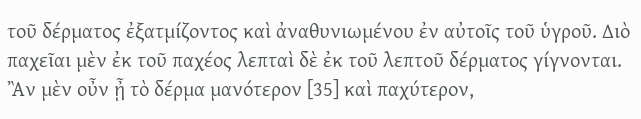τοῦ δέρματος ἐξατμίζοντος καὶ ἀναθυνιωμένου ἐν αὐτοῖς τοῦ ὑγροῦ. Διὸ παχεῖαι μὲν ἐκ τοῦ παχέος λεπταὶ δὲ ἐκ τοῦ λεπτοῦ δέρματος γίγνονται. Ἂν μὲν οὖν ᾖ τὸ δέρμα μανότερον [35] καὶ παχύτερον,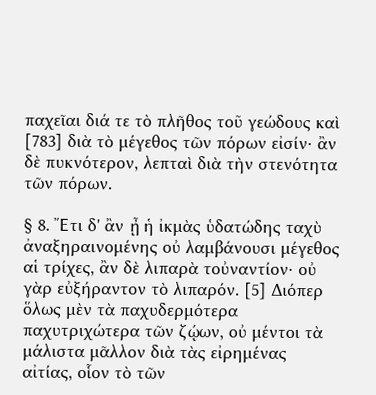παχεῖαι διά τε τὸ πλῆθος τοῦ γεώδους καὶ [783] διὰ τὸ μέγεθος τῶν πόρων εἰσίν· ἂν δὲ πυκνότερον, λεπταὶ διὰ τὴν στενότητα τῶν πόρων.

§ 8. Ἔτι δ' ἂν ᾖ ἡ ἰκμὰς ὑδατώδης ταχὺ ἀναξηραινομένης οὐ λαμβάνουσι μέγεθος αἱ τρίχες, ἂν δὲ λιπαρὰ τοὐναντίον· οὐ γὰρ εὐξήραντον τὸ λιπαρόν. [5] Διόπερ ὅλως μὲν τὰ παχυδερμότερα παχυτριχώτερα τῶν ζῴων, οὐ μέντοι τὰ μάλιστα μᾶλλον διὰ τὰς εἰρημένας αἰτίας, οἷον τὸ τῶν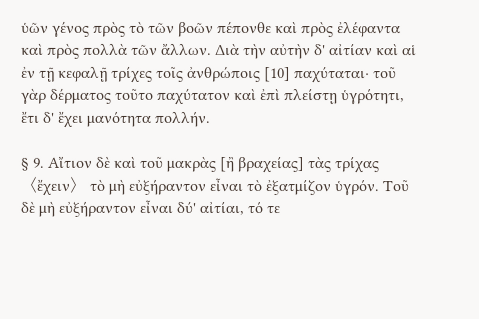ὑῶν γένος πρὸς τὸ τῶν βοῶν πέπονθε καὶ πρὸς ἐλέφαντα καὶ πρὸς πολλὰ τῶν ἄλλων. Διὰ τὴν αὐτὴν δ' αἰτίαν καὶ αἱ ἐν τῇ κεφαλῇ τρίχες τοῖς ἀνθρώποις [10] παχύταται· τοῦ γὰρ δέρματος τοῦτο παχύτατον καὶ ἐπὶ πλείστῃ ὑγρότητι, ἔτι δ' ἔχει μανότητα πολλήν.

§ 9. Αἴτιον δὲ καὶ τοῦ μακρὰς [ἢ βραχείας] τὰς τρίχας 〈ἔχειν〉 τὸ μὴ εὐξήραντον εἶναι τὸ ἐξατμίζον ὑγρόν. Τοῦ δὲ μὴ εὐξήραντον εἶναι δύ' αἰτίαι, τό τε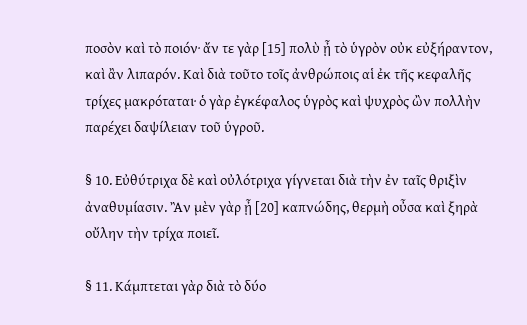ποσὸν καὶ τὸ ποιόν· ἄν τε γὰρ [15] πολὺ ᾖ τὸ ὑγρὸν οὐκ εὐξήραντον, καὶ ἂν λιπαρόν. Καὶ διὰ τοῦτο τοῖς ἀνθρώποις αἱ ἐκ τῆς κεφαλῆς τρίχες μακρόταται· ὁ γὰρ ἐγκέφαλος ὑγρὸς καὶ ψυχρὸς ὢν πολλὴν παρέχει δαψίλειαν τοῦ ὑγροῦ.

§ 10. Εὐθύτριχα δὲ καὶ οὐλότριχα γίγνεται διὰ τὴν ἐν ταῖς θριξὶν ἀναθυμίασιν. Ἂν μὲν γὰρ ᾖ [20] καπνώδης, θερμὴ οὖσα καὶ ξηρὰ οὔλην τὴν τρίχα ποιεῖ.

§ 11. Κάμπτεται γὰρ διὰ τὸ δύο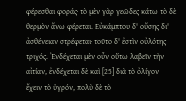φέρεσθαι φοράς· τὸ μὲν γὰρ γεῶδες κάτω τὸ δὲ θερμὸν ἄνω φέρεται. Εὐκάμπτου δ' οὔσης δι' ἀσθένειαν στρέφεται· τοῦτο δ' ἐστὶν οὐλότης τριχός. Ἐνδέχεται μὲν οὖν οὕτω λαβεῖν τὴν αἰτίαν, ἐνδέχεται δὲ καὶ [25] διὰ τὸ ὀλίγον ἔχειν τὸ ὑγρόν, πολὺ δὲ τὸ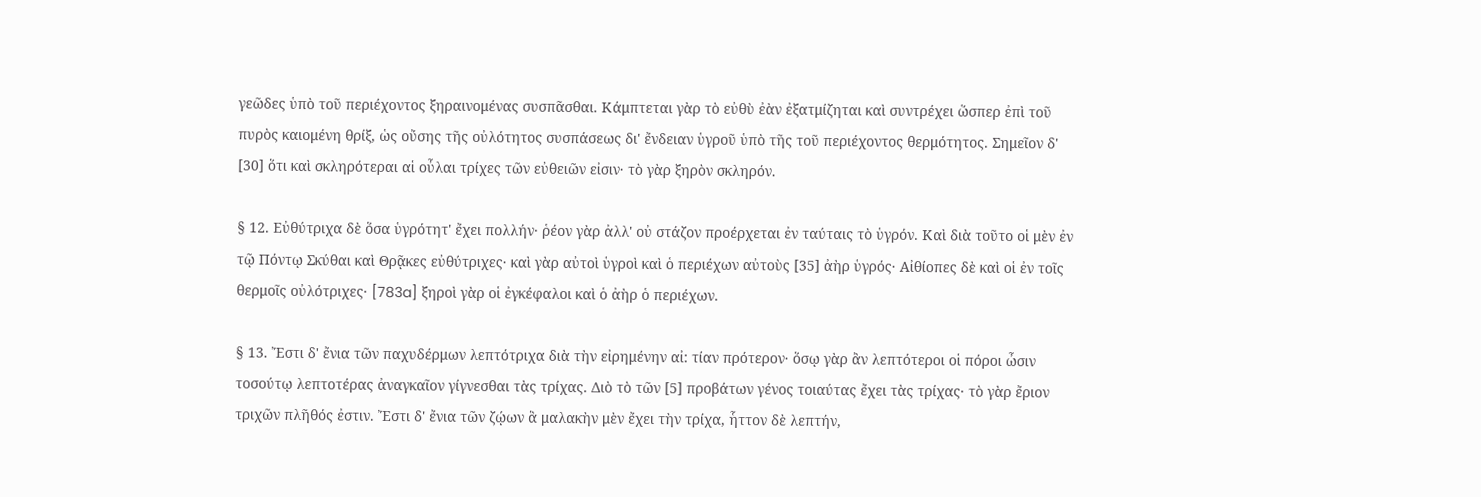γεῶδες ὑπὸ τοῦ περιέχοντος ξηραινομένας συσπᾶσθαι. Κάμπτεται γὰρ τὸ εὐθὺ ἐὰν ἐξατμίζηται καὶ συντρέχει ὥσπερ ἐπὶ τοῦ πυρὸς καιομένη θρίξ, ὡς οὔσης τῆς οὐλότητος συσπάσεως δι' ἔνδειαν ὑγροῦ ὑπὸ τῆς τοῦ περιέχοντος θερμότητος. Σημεῖον δ' [30] ὅτι καὶ σκληρότεραι αἱ οὖλαι τρίχες τῶν εὐθειῶν εἰσιν· τὸ γὰρ ξηρὸν σκληρόν.

§ 12. Εὐθύτριχα δὲ ὅσα ὑγρότητ' ἔχει πολλήν· ῥέον γὰρ ἀλλ' οὐ στάζον προέρχεται ἐν ταύταις τὸ ὑγρόν. Καὶ διὰ τοῦτο οἱ μὲν ἐν τῷ Πόντῳ Σκύθαι καὶ Θρᾷκες εὐθύτριχες· καὶ γὰρ αὐτοὶ ὑγροὶ καὶ ὁ περιέχων αὐτοὺς [35] ἀὴρ ὑγρός· Αἰθίοπες δὲ καὶ οἱ ἐν τοῖς θερμοῖς οὐλότριχες· [783a] ξηροὶ γὰρ οἱ ἐγκέφαλοι καὶ ὁ ἀὴρ ὁ περιέχων.

§ 13. Ἔστι δ' ἔνια τῶν παχυδέρμων λεπτότριχα διὰ τὴν εἰρημένην αἰ: τίαν πρότερον· ὅσῳ γὰρ ἂν λεπτότεροι οἱ πόροι ὦσιν τοσούτῳ λεπτοτέρας ἀναγκαῖον γίγνεσθαι τὰς τρίχας. Διὸ τὸ τῶν [5] προβάτων γένος τοιαύτας ἔχει τὰς τρίχας· τὸ γὰρ ἔριον τριχῶν πλῆθός ἐστιν. Ἔστι δ' ἔνια τῶν ζῴων ἃ μαλακὴν μὲν ἔχει τὴν τρίχα, ἧττον δὲ λεπτήν,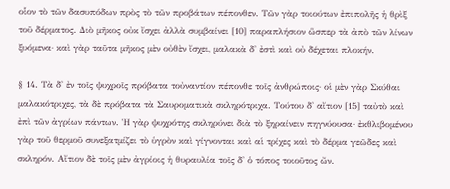οἷον τὸ τῶν δασυπόδων πρὸς τὸ τῶν προβάτων πέπονθεν. Τῶν γὰρ τοιούτων ἐπιπολῆς ἡ θρὶξ τοῦ δέρματος. Διὸ μῆκος οὐκ ἴσχει ἀλλὰ συμβαίνει [10] παραπλήσιον ὥσπερ τὰ ἀπὸ τῶν λίνων ξυόμενα· καὶ γὰρ ταῦτα μῆκος μὲν οὐθὲν ἴσχει, μαλακὰ δ' ἐστὶ καὶ οὐ δέχεται πλοκήν.

§ 14. Τὰ δ' ἐν τοῖς ψυχροῖς πρόβατα τοὐναντίον πέπονθε τοῖς ἀνθρώποις· οἱ μὲν γὰρ Σκύθαι μαλακότριχες, τὰ δὲ πρόβατα τὰ Σαυροματικὰ σκληρότριχα. Τούτου δ' αἴτιον [15] ταὐτὸ καὶ ἐπὶ τῶν ἀγρίων πάντων. Ἡ γὰρ ψυχρότης σκληρύνει διὰ τὸ ξηραίνειν πηγνύουσα· ἐκθλιβομένου γὰρ τοῦ θερμοῦ συνεξατμίζει τὸ ὑγρὸν καὶ γίγνονται καὶ αἱ τρίχες καὶ τὸ δέρμα γεῶδες καὶ σκληρόν. Αἴτιον δὲ τοῖς μὲν ἀγρίοις ἡ θυραυλία τοῖς δ' ὁ τόπος τοιοῦτος ὤν.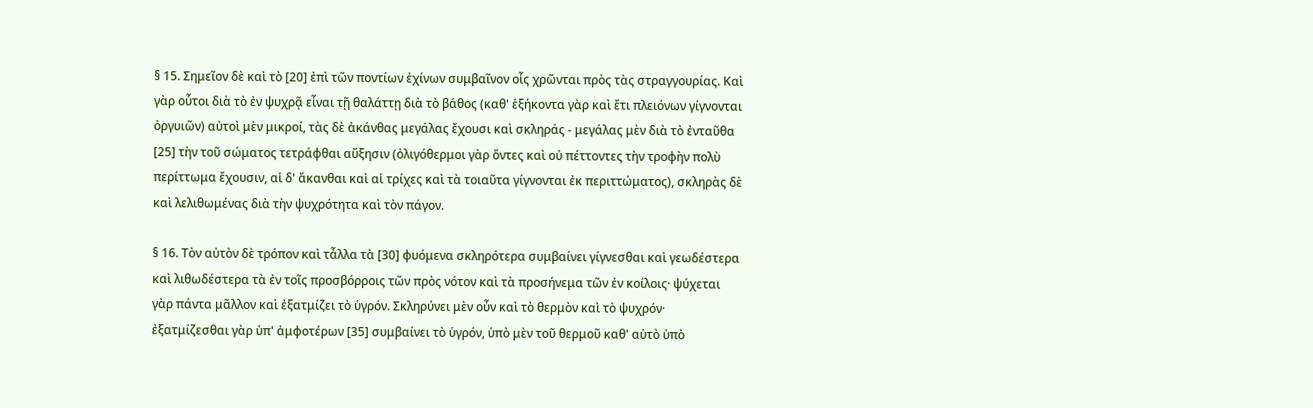§ 15. Σημεῖον δὲ καὶ τὸ [20] ἐπὶ τῶν ποντίων ἐχίνων συμβαῖνον οἷς χρῶνται πρὸς τὰς στραγγουρίας. Καὶ γὰρ οὗτοι διὰ τὸ ἐν ψυχρᾷ εἶναι τῇ θαλάττῃ διὰ τὸ βάθος (καθ' ἑξήκοντα γὰρ καὶ ἔτι πλειόνων γίγνονται ὀργυιῶν) αὐτοὶ μὲν μικροί, τὰς δὲ ἀκάνθας μεγάλας ἔχουσι καὶ σκληράς - μεγάλας μὲν διὰ τὸ ἐνταῦθα [25] τὴν τοῦ σώματος τετράφθαι αὔξησιν (ὀλιγόθερμοι γὰρ ὄντες καὶ οὐ πέττοντες τὴν τροφὴν πολὺ περίττωμα ἔχουσιν, αἱ δ' ἄκανθαι καὶ αἱ τρίχες καὶ τὰ τοιαῦτα γίγνονται ἐκ περιττώματος), σκληρὰς δὲ καὶ λελιθωμένας διὰ τὴν ψυχρότητα καὶ τὸν πάγον.

§ 16. Τὸν αὐτὸν δὲ τρόπον καὶ τἆλλα τὰ [30] φυόμενα σκληρότερα συμβαίνει γίγνεσθαι καὶ γεωδέστερα καὶ λιθωδέστερα τὰ ἐν τοῖς προσβόρροις τῶν πρὸς νότον καὶ τὰ προσήνεμα τῶν ἐν κοίλοις· ψύχεται γὰρ πάντα μᾶλλον καὶ ἐξατμίζει τὸ ὑγρόν. Σκληρύνει μὲν οὖν καὶ τὸ θερμὸν καὶ τὸ ψυχρόν· ἐξατμίζεσθαι γὰρ ὑπ' ἀμφοτέρων [35] συμβαίνει τὸ ὑγρόν, ὑπὸ μὲν τοῦ θερμοῦ καθ' αὑτὸ ὑπὸ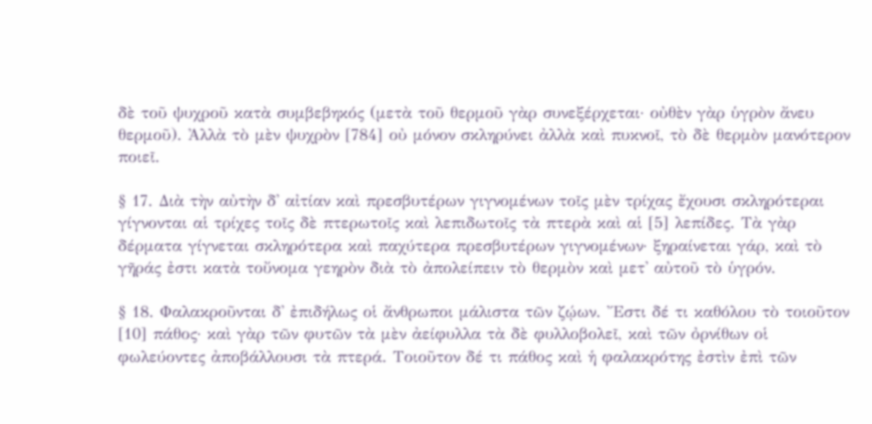δὲ τοῦ ψυχροῦ κατὰ συμβεβηκός (μετὰ τοῦ θερμοῦ γὰρ συνεξέρχεται· οὐθὲν γὰρ ὑγρὸν ἄνευ θερμοῦ). Ἀλλὰ τὸ μὲν ψυχρὸν [784] οὐ μόνον σκληρύνει ἀλλὰ καὶ πυκνοῖ, τὸ δὲ θερμὸν μανότερον ποιεῖ.

§ 17. Διὰ τὴν αὐτὴν δ' αἰτίαν καὶ πρεσβυτέρων γιγνομένων τοῖς μὲν τρίχας ἔχουσι σκληρότεραι γίγνονται αἱ τρίχες τοῖς δὲ πτερωτοῖς καὶ λεπιδωτοῖς τὰ πτερὰ καὶ αἱ [5] λεπίδες. Τὰ γὰρ δέρματα γίγνεται σκληρότερα καὶ παχύτερα πρεσβυτέρων γιγνομένων· ξηραίνεται γάρ, καὶ τὸ γῆράς ἐστι κατὰ τοὔνομα γεηρὸν διὰ τὸ ἀπολείπειν τὸ θερμὸν καὶ μετ' αὐτοῦ τὸ ὑγρόν.

§ 18. Φαλακροῦνται δ' ἐπιδήλως οἱ ἄνθρωποι μάλιστα τῶν ζῴων. Ἔστι δέ τι καθόλου τὸ τοιοῦτον [10] πάθος· καὶ γὰρ τῶν φυτῶν τὰ μὲν ἀείφυλλα τὰ δὲ φυλλοβολεῖ, καὶ τῶν ὀρνίθων οἱ φωλεύοντες ἀποβάλλουσι τὰ πτερά. Τοιοῦτον δέ τι πάθος καὶ ἡ φαλακρότης ἐστὶν ἐπὶ τῶν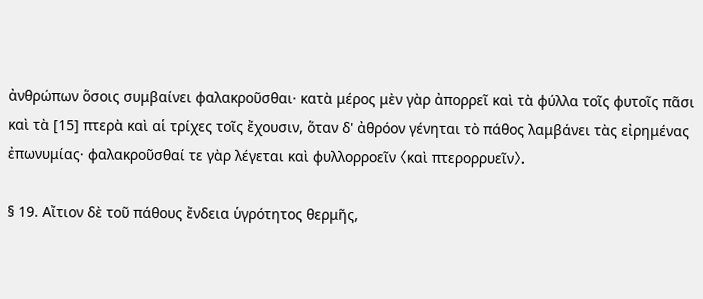ἀνθρώπων ὅσοις συμβαίνει φαλακροῦσθαι· κατὰ μέρος μὲν γὰρ ἀπορρεῖ καὶ τὰ φύλλα τοῖς φυτοῖς πᾶσι καὶ τὰ [15] πτερὰ καὶ αἱ τρίχες τοῖς ἔχουσιν, ὅταν δ' ἀθρόον γένηται τὸ πάθος λαμβάνει τὰς εἰρημένας ἐπωνυμίας· φαλακροῦσθαί τε γὰρ λέγεται καὶ φυλλορροεῖν 〈καὶ πτερορρυεῖν〉.

§ 19. Αἴτιον δὲ τοῦ πάθους ἔνδεια ὑγρότητος θερμῆς,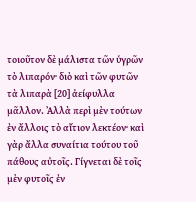τοιοῦτον δὲ μάλιστα τῶν ὑγρῶν τὸ λιπαρόν· διὸ καὶ τῶν φυτῶν τὰ λιπαρὰ [20] ἀείφυλλα μᾶλλον. Ἀλλὰ περὶ μὲν τούτων ἐν ἄλλοις τὸ αἴτιον λεκτέον· καὶ γὰρ ἄλλα συναίτια τούτου τοῦ πάθους αὐτοῖς. Γίγνεται δὲ τοῖς μὲν φυτοῖς ἐν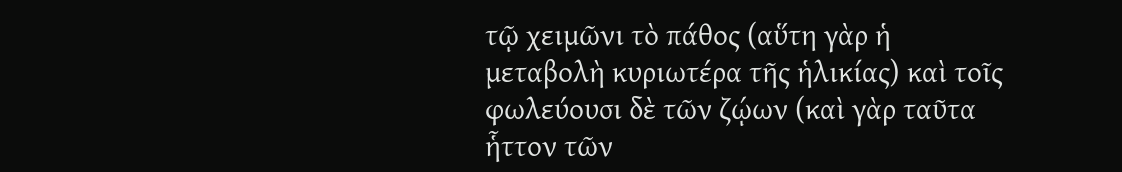τῷ χειμῶνι τὸ πάθος (αὕτη γὰρ ἡ μεταβολὴ κυριωτέρα τῆς ἡλικίας) καὶ τοῖς φωλεύουσι δὲ τῶν ζῴων (καὶ γὰρ ταῦτα ἧττον τῶν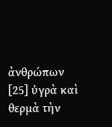ἀνθρώπων [25] ὑγρὰ καὶ θερμὰ τὴν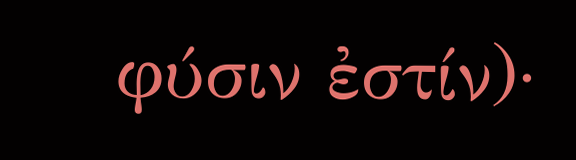φύσιν ἐστίν)·